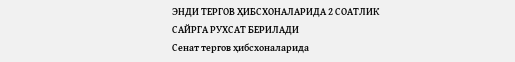ЭНДИ ТЕРГОВ ҲИБСХОНАЛАРИДА 2 СОАТЛИК САЙРГА РУХСАТ БЕРИЛАДИ
Сенат тергов ҳибсхоналарида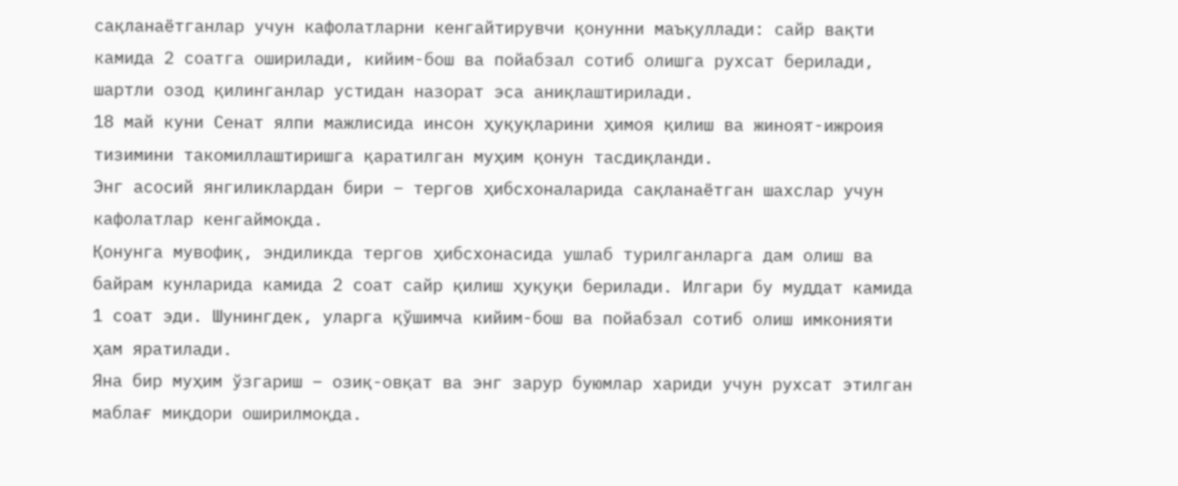сақланаётганлар учун кафолатларни кенгайтирувчи қонунни маъқуллади: сайр вақти камида 2 соатга оширилади, кийим-бош ва пойабзал сотиб олишга рухсат берилади, шартли озод қилинганлар устидан назорат эса аниқлаштирилади.
18 май куни Сенат ялпи мажлисида инсон ҳуқуқларини ҳимоя қилиш ва жиноят-ижроия тизимини такомиллаштиришга қаратилган муҳим қонун тасдиқланди.
Энг асосий янгиликлардан бири – тергов ҳибсхоналарида сақланаётган шахслар учун кафолатлар кенгаймоқда.
Қонунга мувофиқ, эндиликда тергов ҳибсхонасида ушлаб турилганларга дам олиш ва байрам кунларида камида 2 соат сайр қилиш ҳуқуқи берилади. Илгари бу муддат камида 1 соат эди. Шунингдек, уларга қўшимча кийим-бош ва пойабзал сотиб олиш имконияти ҳам яратилади.
Яна бир муҳим ўзгариш – озиқ-овқат ва энг зарур буюмлар хариди учун рухсат этилган маблағ миқдори оширилмоқда.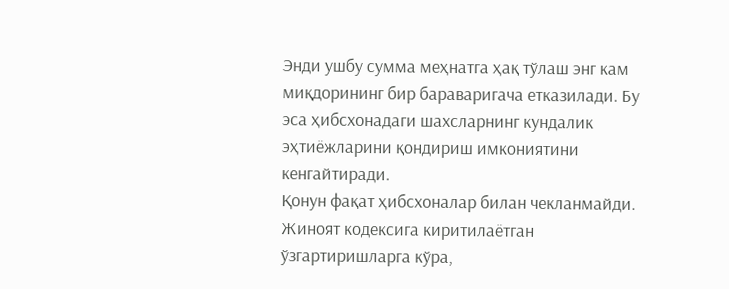Энди ушбу сумма меҳнатга ҳақ тўлаш энг кам миқдорининг бир бараваригача етказилади. Бу эса ҳибсхонадаги шахсларнинг кундалик эҳтиёжларини қондириш имкониятини кенгайтиради.
Қонун фақат ҳибсхоналар билан чекланмайди. Жиноят кодексига киритилаётган ўзгартиришларга кўра,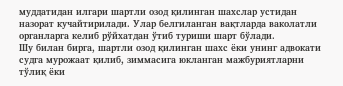муддатидан илгари шартли озод қилинган шахслар устидан назорат кучайтирилади. Улар белгиланган вақтларда ваколатли органларга келиб рўйхатдан ўтиб туриши шарт бўлади.
Шу билан бирга, шартли озод қилинган шахс ёки унинг адвокати судга мурожаат қилиб, зиммасига юкланган мажбуриятларни тўлиқ ёки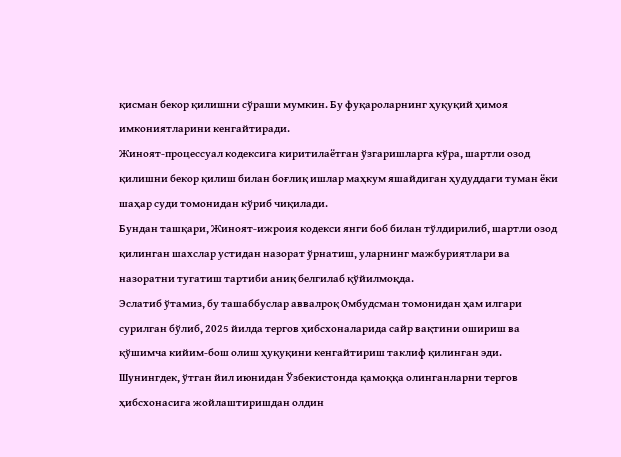қисман бекор қилишни сўраши мумкин. Бу фуқароларнинг ҳуқуқий ҳимоя имкониятларини кенгайтиради.
Жиноят-процессуал кодексига киритилаётган ўзгаришларга кўра, шартли озод қилишни бекор қилиш билан боғлиқ ишлар маҳкум яшайдиган ҳудуддаги туман ёки шаҳар суди томонидан кўриб чиқилади.
Бундан ташқари, Жиноят-ижроия кодекси янги боб билан тўлдирилиб, шартли озод қилинган шахслар устидан назорат ўрнатиш, уларнинг мажбуриятлари ва назоратни тугатиш тартиби аниқ белгилаб қўйилмоқда.
Эслатиб ўтамиз, бу ташаббуслар аввалроқ Омбудсман томонидан ҳам илгари сурилган бўлиб, 2025 йилда тергов ҳибсхоналарида сайр вақтини ошириш ва қўшимча кийим-бош олиш ҳуқуқини кенгайтириш таклиф қилинган эди. Шунингдек, ўтган йил июнидан Ўзбекистонда қамоққа олинганларни тергов ҳибсхонасига жойлаштиришдан олдин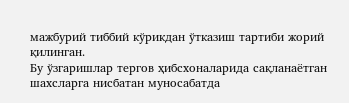мажбурий тиббий кўрикдан ўтказиш тартиби жорий қилинган.
Бу ўзгаришлар тергов ҳибсхоналарида сақланаётган шахсларга нисбатан муносабатда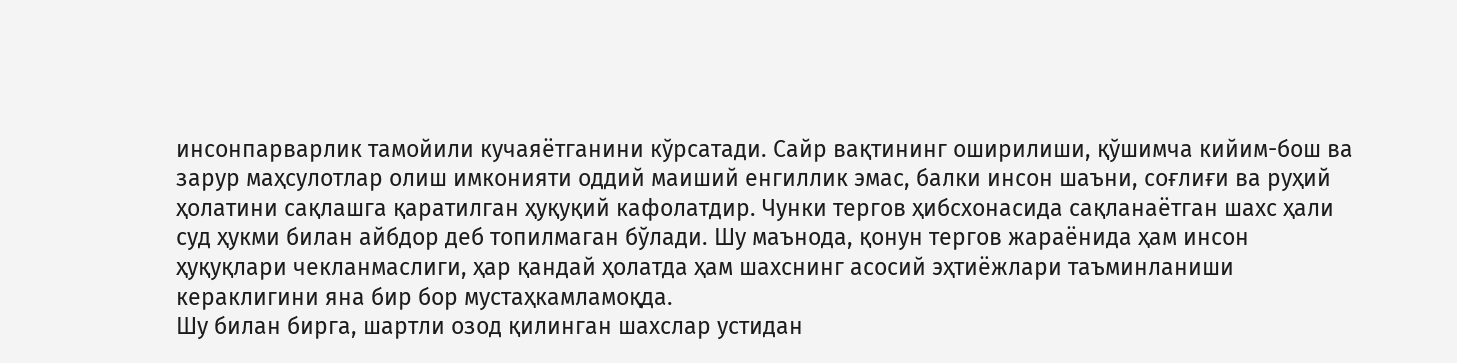инсонпарварлик тамойили кучаяётганини кўрсатади. Сайр вақтининг оширилиши, қўшимча кийим-бош ва зарур маҳсулотлар олиш имконияти оддий маиший енгиллик эмас, балки инсон шаъни, соғлиғи ва руҳий ҳолатини сақлашга қаратилган ҳуқуқий кафолатдир. Чунки тергов ҳибсхонасида сақланаётган шахс ҳали суд ҳукми билан айбдор деб топилмаган бўлади. Шу маънода, қонун тергов жараёнида ҳам инсон ҳуқуқлари чекланмаслиги, ҳар қандай ҳолатда ҳам шахснинг асосий эҳтиёжлари таъминланиши кераклигини яна бир бор мустаҳкамламоқда.
Шу билан бирга, шартли озод қилинган шахслар устидан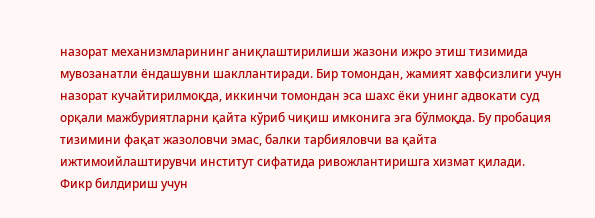назорат механизмларининг аниқлаштирилиши жазони ижро этиш тизимида мувозанатли ёндашувни шакллантиради. Бир томондан, жамият хавфсизлиги учун назорат кучайтирилмоқда, иккинчи томондан эса шахс ёки унинг адвокати суд орқали мажбуриятларни қайта кўриб чиқиш имконига эга бўлмоқда. Бу пробация тизимини фақат жазоловчи эмас, балки тарбияловчи ва қайта ижтимоийлаштирувчи институт сифатида ривожлантиришга хизмат қилади.
Фикр билдириш учун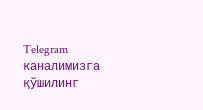Telegram каналимизга қўшилинг